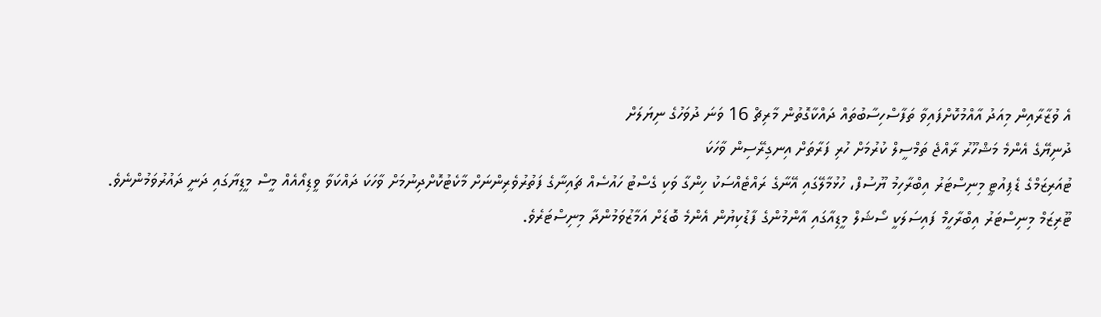އެ ވުޒާރާއިން މިއަދު އާއްމުކޮށްފައިވާ ތަފާސްހިސާބުތައް ދައްކާގޮތުން މާރިޗް 16 ވަނަ ދުވަހުގެ ނިޔަލަށް
ދުނިޔޭގެ އެންމެ މަޝްހޫރު ރާއްޖެ ތަމްސީލް ކުރުމަށް ހުރި ފަރާތަށް އިނގިރޭސިން ވާހަކަ
ޓުއަރިޒަމްގެ ޑެޕިއުޓީ މިނިސްޓަރު އިބްރާހިމު ޔޫސުފް، ހުޅުމާލޭގައި އޭނާގެ ރައްޓެއްސަކު ހިންގާ ވަކި ގެސްޓު ހައުސެއް ޗައިނާގެ ފަތުރުވެރިންނަށް މާކެޓުކޮށްދިނުމަށް ވާހަކަ ދައްކަވާ ވީޑިއޯއެއް މީސް މީޑިޔާގައި ދަނީ ދައުރުވަމުންނެވެ.
ޓޫރިޒަމް މިނިސްޓަރު އިބްރާހީމް ފައިސަލަކީ ސޯޝަލް މީޑިއާގައި އާންމުންގެ ފާޑުކިޔުން އެންމެ ބޮޑަށް އަމާޒުވަމުންދާ މިނިސްޓަރެވެ.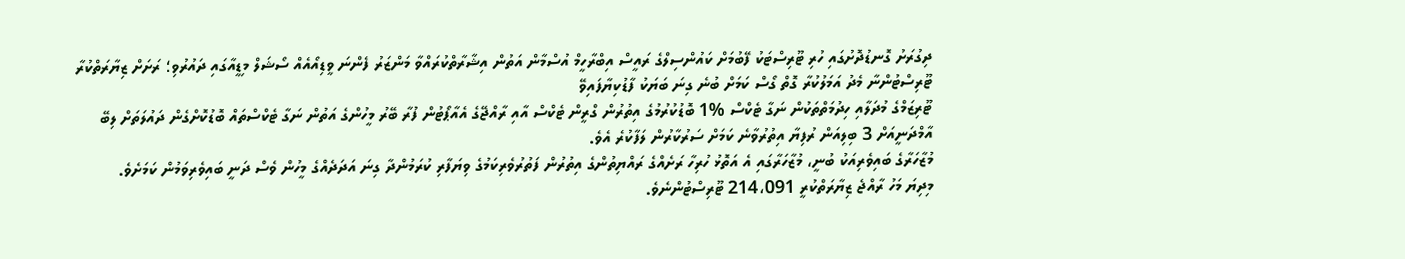ދިގުރަށު ގޮނޑުދޮށުގައި ހުރި ޓޫރިސްޓަކު ފޭބުމަށް ކައުންސިލްގެ ރައީސް އިބްރާހީމް އުސްމާން އަތުން އިޝާރާތްކުރައްވާ މަންޒަރު ފެންނަ ވީޑިއޯއެއް ސޯޝަލް މިޑީއާގައި ދައުރުވި؛ ރަށަށް ޒިޔާރަތްކުރާ ޓޫރިސްޓުންނާ މެދު އަމަލުކުރާ ގޮތް ގޯސް ކަމަށް ބުނެ ގިނަ ބަޔަކު ފާޑުކިޔާފައިވޭ
ޓޫރިޒަމްގެ މުދަލާއި ހިދުމަތްތަކުން ނަގާ ޓެކްސް %1 ބޮޑުކުރުމުގެ އިތުރުން ގްރީން ޓެކްސް އާއި ރާއްޖޭގެ އެއާޕޯޓުން ފުރާ ބޭރު މީހުންގެ އަތުން ނަގާ ޓެކްސްތައް ބޮޑުކޮށްގެން ދައުލަތަށް ލިބޭ އާމްދަނީއަށް 3 ބިލިއަން ރުފިޔާ އިތުރުވާނެ ކަމަށް ސަރުކާރުން ލަފާކުރެ އެވެ.
މުޒާހަރާގެ ބައިވެރިއަކު ބުނީ، މުޒާހަރާގައި އެ އަތޮޅު ހުރިހާ ރަށެއްގެ ރައްޔިތުންގެ އިތުރުން ފަތުރުވެރިކަމުގެ ވިޔަފާރި ކުރަމުންދާ ގިނަ އަދަދެއްގެ މީހުން ވެސް ދަނީ ބައިވެރިވަމުން ކަމަށެވެ.
މިދިޔަ މަހު ރާއްޖެ ޒިޔާރަތްކުރީ 214،091 ޓޫރިސްޓުންނެވެ.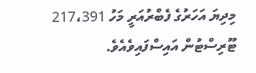މިދިޔަ އަހަރުގެ ފެބްރުއަރީ މަހު 217،391 ޓޫރިސްޓުން އައިސްފައިވެއެވެ.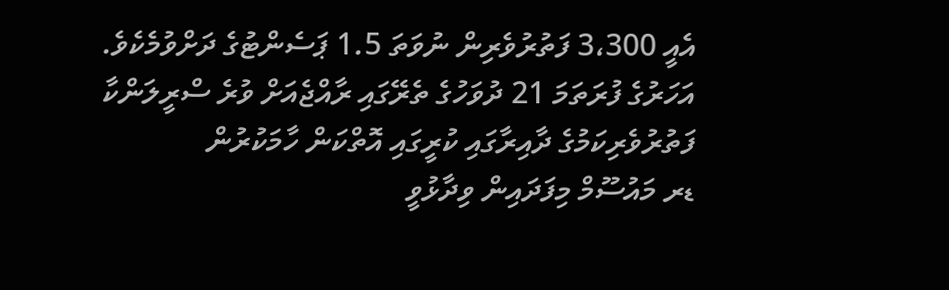އެއީ 3،300 ފަތުރުވެރިން ނުވަތަ 1.5 ޕަސެންޓުގެ ދަށްވުމެކެވެ.
އަހަރުގެ ފުރަތަމަ 21 ދުވަހުގެ ތެރޭގައި ރާއްޖެއަށް ވުރެ ސްރީލަންކާ ފަތުރުވެރިކަމުގެ ދާއިރާގައި ކުރީގައި އޮތްކަން ހާމަކުރުން
ޑރ މައުސޫމް މިފަދައިން ވިދާޅުވީ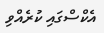އެކްސްގައި ކުރެއްވި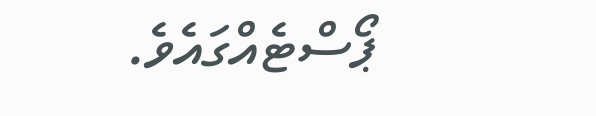ޕޯސްޓެއްގައެވެ.